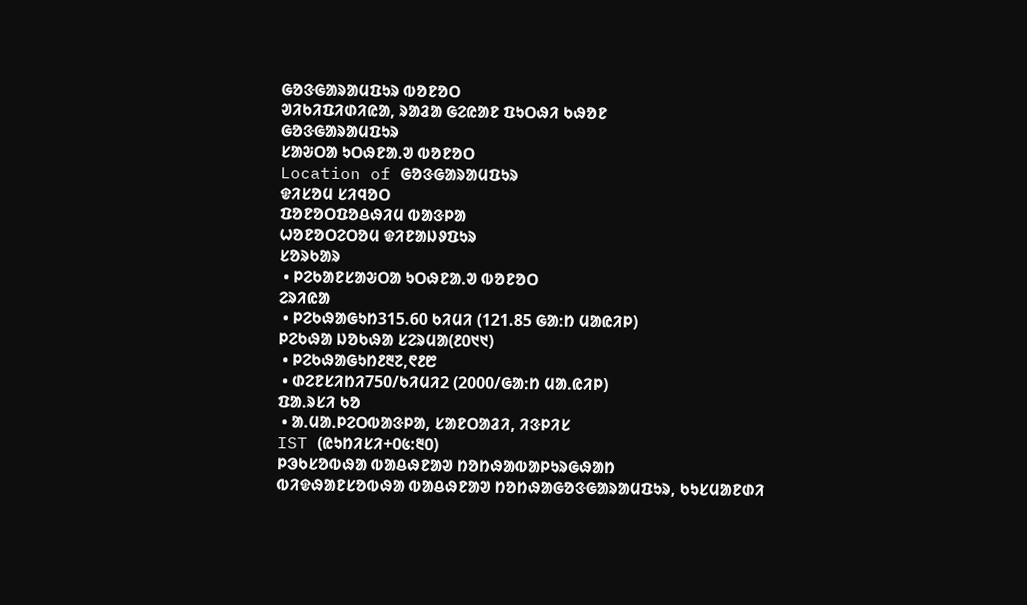ᱜᱚᱝᱜᱟᱨᱟᱢᱯᱩᱨ ᱵᱚᱱᱚᱛ
ᱣᱤᱠᱤᱯᱤᱰᱤᱭᱟ, ᱨᱟᱲᱟ ᱜᱮᱭᱟᱱ ᱯᱩᱛᱷᱤ ᱠᱷᱚᱱ
ᱜᱚᱝᱜᱟᱨᱟᱢᱯᱩᱨ
ᱥᱟᱶᱛᱟ ᱩᱛᱷᱱᱟᱹᱣ ᱵᱚᱱᱚᱛ
Location of ᱜᱚᱝᱜᱟᱨᱟᱢᱯᱩᱨ
ᱫᱤᱥᱚᱢ ᱥᱤᱧᱚᱛ
ᱯᱚᱱᱚᱛᱯᱚᱪᱷᱤᱢ ᱵᱟᱝᱞᱟ
ᱦᱚᱱᱚᱛᱮᱛᱚᱢ ᱫᱤᱱᱟᱡᱽᱯᱩᱨ
ᱥᱚᱨᱠᱟᱨ
 • ᱞᱮᱠᱟᱱᱥᱟᱶᱛᱟ ᱩᱛᱷᱱᱟᱹᱣ ᱵᱚᱱᱚᱛ
ᱮᱨᱤᱭᱟ
 • ᱞᱮᱠᱷᱟᱜᱩᱴ315.60 ᱠᱤᱢᱤ (121.85 ᱜᱟᱺᱴ ᱢᱟᱭᱤᱞ)
ᱞᱮᱠᱷᱟ ᱡᱚᱠᱷᱟ ᱥᱮᱨᱢᱟ(᱒᱐᱑᱑)
 • ᱞᱮᱠᱷᱟᱜᱩᱴ᱒᱓᱗,᱖᱒᱘
 • ᱰᱮᱱᱥᱤᱴᱤ750/ᱠᱤᱢᱤ2 (2000/ᱜᱟᱺᱴ ᱢᱟᱹᱭᱤᱞ)
ᱯᱟᱹᱨᱥᱤ ᱠᱚ
 • ᱟᱹᱢᱟᱹᱞᱮᱛᱵᱟᱝᱞᱟ, ᱥᱟᱱᱛᱟᱲᱤ, ᱤᱝᱞᱤᱥ
IST (ᱭᱩᱴᱤᱥᱤ+᱐᱕:᱓᱐)
ᱞᱳᱠᱥᱚᱵᱷᱟ ᱵᱟᱪᱷᱱᱟᱣ ᱴᱚᱴᱷᱟᱵᱟᱞᱩᱨᱜᱷᱟᱴ
ᱵᱤᱫᱷᱟᱱᱥᱚᱵᱷᱟ ᱵᱟᱪᱷᱱᱟᱣ ᱴᱚᱴᱷᱟᱜᱚᱝᱜᱟᱨᱟᱢᱯᱩᱨ, ᱠᱩᱥᱢᱟᱱᱰᱤ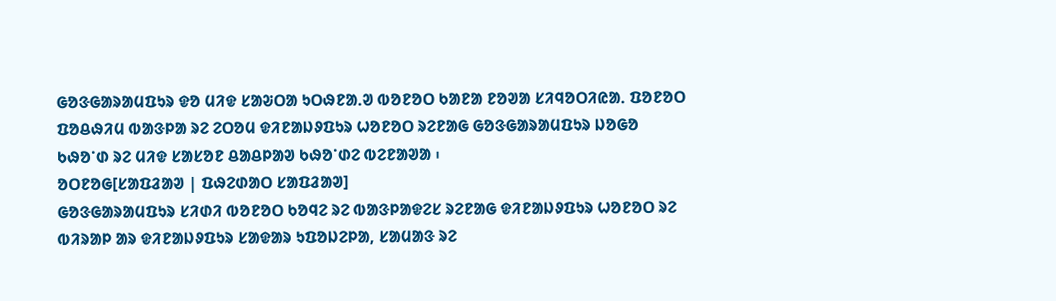ᱜᱚᱝᱜᱟᱨᱟᱢᱯᱩᱨ ᱫᱚ ᱢᱤᱫ ᱥᱟᱶᱛᱟ ᱩᱛᱷᱱᱟᱹᱣ ᱵᱚᱱᱚᱛ ᱠᱟᱱᱟ ᱱᱚᱣᱟ ᱥᱤᱧᱚᱛᱤᱭᱟᱹ ᱯᱚᱱᱚᱛ ᱯᱚᱪᱷᱤᱢ ᱵᱟᱝᱞᱟ ᱨᱮ ᱮᱛᱚᱢ ᱫᱤᱱᱟᱡᱽᱯᱩᱨ ᱦᱚᱱᱚᱛ ᱨᱮᱱᱟᱜ ᱜᱚᱝᱜᱟᱨᱟᱢᱯᱩᱨ ᱡᱚᱜᱚ ᱠᱷᱚᱸᱰ ᱨᱮ ᱢᱤᱫ ᱥᱟᱥᱚᱱ ᱪᱟᱪᱞᱟᱣ ᱠᱷᱚᱸᱰᱮ ᱵᱮᱱᱟᱣᱟ ᱾
ᱚᱛᱱᱚᱜ[ᱥᱟᱯᱲᱟᱣ | ᱯᱷᱮᱰᱟᱛ ᱥᱟᱯᱲᱟᱣ]
ᱜᱚᱝᱜᱟᱨᱟᱢᱯᱩᱨ ᱥᱤᱰᱤ ᱵᱚᱱᱚᱛ ᱠᱚᱧᱮ ᱨᱮ ᱵᱟᱝᱞᱟᱫᱮᱥ ᱨᱮᱱᱟᱜ ᱫᱤᱱᱟᱡᱽᱯᱩᱨ ᱦᱚᱱᱚᱛ ᱨᱮ ᱵᱤᱨᱟᱞ ᱟᱨ ᱫᱤᱱᱟᱡᱽᱯᱩᱨ ᱥᱟᱫᱟᱨ ᱩᱯᱚᱡᱮᱞᱟ, ᱥᱟᱢᱟᱝ ᱨᱮ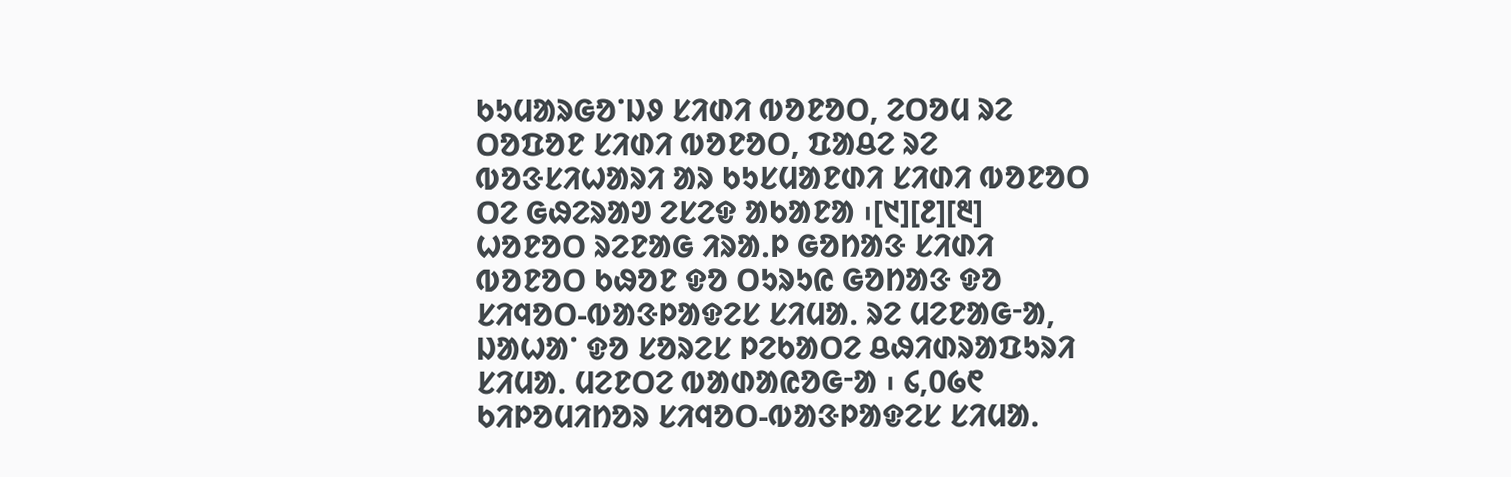ᱠᱩᱢᱟᱨᱜᱚᱸᱡᱽ ᱥᱤᱰᱤ ᱵᱚᱱᱚᱛ, ᱮᱛᱚᱢ ᱨᱮ ᱛᱚᱯᱚᱱ ᱥᱤᱰᱤ ᱵᱚᱱᱚᱛ, ᱯᱟᱪᱮ ᱨᱮ ᱵᱚᱝᱥᱤᱦᱟᱨᱤ ᱟᱨ ᱠᱩᱥᱢᱟᱱᱰᱤ ᱥᱤᱰᱤ ᱵᱚᱱᱚᱛ ᱛᱮ ᱜᱷᱮᱨᱟᱣ ᱮᱥᱮᱫ ᱟᱠᱟᱱᱟ ᱾[᱑][᱒][᱓]
ᱦᱚᱱᱚᱛ ᱨᱮᱱᱟᱜ ᱤᱨᱟᱹᱞ ᱜᱚᱴᱟᱝ ᱥᱤᱰᱤ ᱵᱚᱱᱚᱛ ᱠᱷᱚᱱ ᱫᱚ ᱛᱩᱨᱩᱭ ᱜᱚᱴᱟᱝ ᱫᱚ ᱥᱤᱧᱚᱛ-ᱵᱟᱝᱞᱟᱫᱮᱥ ᱥᱤᱢᱟᱹ ᱨᱮ ᱢᱮᱱᱟᱜᱼᱟ, ᱡᱟᱦᱟᱸ ᱫᱚ ᱥᱚᱨᱮᱥ ᱞᱮᱠᱟᱛᱮ ᱪᱷᱤᱰᱨᱟᱯᱩᱨᱤ ᱥᱤᱢᱟᱹ ᱢᱮᱱᱛᱮ ᱵᱟᱰᱟᱭᱚᱜᱼᱟ ᱾ ᱔,᱐᱙᱖ ᱠᱤᱞᱚᱢᱤᱴᱚᱨ ᱥᱤᱧᱚᱛ-ᱵᱟᱝᱞᱟᱫᱮᱥ ᱥᱤᱢᱟᱹ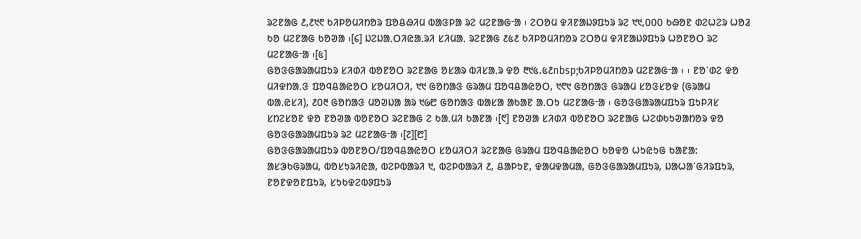ᱨᱮᱱᱟᱜ ᱒,᱒᱑᱖ ᱠᱤᱞᱚᱢᱤᱴᱚᱨ ᱯᱚᱪᱷᱤᱢ ᱵᱟᱝᱞᱟ ᱨᱮ ᱢᱮᱱᱟᱜᱼᱟ ᱾ ᱮᱛᱚᱢ ᱫᱤᱱᱟᱡᱽᱯᱩᱨ ᱨᱮ ᱑᱑,᱐᱐᱐ ᱠᱷᱚᱱ ᱰᱮᱦᱮᱨ ᱦᱚᱲ ᱠᱚ ᱢᱮᱱᱟᱜ ᱠᱚᱣᱟ ᱾[᱔] ᱡᱮᱡᱟᱹᱛᱤᱭᱟᱹᱨᱤ ᱥᱤᱢᱟᱹ ᱨᱮᱱᱟᱜ ᱒᱕᱒ ᱠᱤᱞᱚᱢᱤᱴᱚᱨ ᱮᱛᱚᱢ ᱫᱤᱱᱟᱡᱽᱯᱩᱨ ᱦᱚᱱᱚᱛ ᱨᱮ ᱢᱮᱱᱟᱜᱼᱟ ᱾[᱕]
ᱜᱚᱝᱜᱟᱨᱟᱢᱯᱩᱨ ᱥᱤᱰᱤ ᱵᱚᱱᱚᱛ ᱨᱮᱱᱟᱜ ᱚᱥᱟᱨ ᱵᱤᱥᱟᱹᱨ ᱫᱚ ᱓᱑᱕.᱕᱒nbsp;ᱠᱤᱞᱚᱢᱤᱴᱚᱨ ᱢᱮᱱᱟᱜᱼᱟ ᱾ ᱾ ᱱᱚᱸᱰᱮ ᱫᱚ ᱢᱤᱫᱴᱟᱹᱝ ᱯᱚᱧᱪᱟᱭᱚᱛ ᱥᱚᱢᱤᱛᱤ, ᱑᱑ ᱜᱚᱴᱟᱝ ᱜᱨᱟᱢ ᱯᱚᱧᱪᱟᱭᱚᱛ, ᱑᱖᱑ ᱜᱚᱴᱟᱝ ᱜᱨᱟᱢ ᱥᱚᱝᱥᱚᱫ (ᱜᱨᱟᱢ ᱵᱟᱹᱭᱥᱤ), ᱒᱐᱓ ᱜᱚᱴᱟᱝ ᱢᱚᱣᱡᱟ ᱟᱨ ᱑᱙᱘ ᱜᱚᱴᱟᱝ ᱵᱟᱥᱟ ᱟᱠᱟᱱ ᱟᱹᱛᱩ ᱢᱮᱱᱟᱜᱼᱟ ᱾ ᱜᱚᱝᱜᱟᱨᱟᱢᱯᱩᱨ ᱯᱩᱞᱤᱥ ᱥᱴᱮᱥᱚᱱ ᱫᱚ ᱱᱚᱣᱟ ᱵᱚᱱᱚᱛ ᱨᱮᱱᱟᱜ ᱮ ᱠᱟᱹᱢᱤ ᱠᱟᱱᱟ ᱾[᱖] ᱱᱚᱣᱟ ᱥᱤᱰᱤ ᱵᱚᱱᱚᱛ ᱨᱮᱱᱟᱜ ᱦᱮᱰᱠᱩᱣᱟᱴᱚᱨ ᱫᱚ ᱜᱚᱝᱜᱟᱨᱟᱢᱯᱩᱨ ᱨᱮ ᱢᱮᱱᱟᱜᱼᱟ ᱾[᱗][᱘]
ᱜᱚᱝᱜᱟᱨᱟᱢᱯᱩᱨ ᱵᱚᱱᱚᱛ/ᱯᱚᱧᱪᱟᱭᱚᱛ ᱥᱚᱢᱤᱛᱤ ᱨᱮᱱᱟᱜ ᱜᱨᱟᱢ ᱯᱚᱧᱪᱟᱭᱚᱛ ᱠᱚᱫᱚ ᱦᱩᱭᱩᱜ ᱠᱟᱱᱟ: ᱟᱥᱳᱠᱜᱨᱟᱢ, ᱵᱚᱥᱩᱨᱤᱭᱟ, ᱵᱮᱞᱵᱟᱨᱤ ᱑, ᱵᱮᱞᱵᱟᱨᱤ ᱒, ᱪᱟᱞᱩᱱ, ᱫᱟᱢᱫᱟᱢᱟ, ᱜᱚᱝᱜᱟᱨᱟᱢᱯᱩᱨ, ᱡᱟᱦᱟᱸᱜᱤᱨᱯᱩᱨ, ᱱᱚᱱᱫᱚᱱᱯᱩᱨ, ᱥᱩᱠᱫᱮᱵᱽᱯᱩᱨ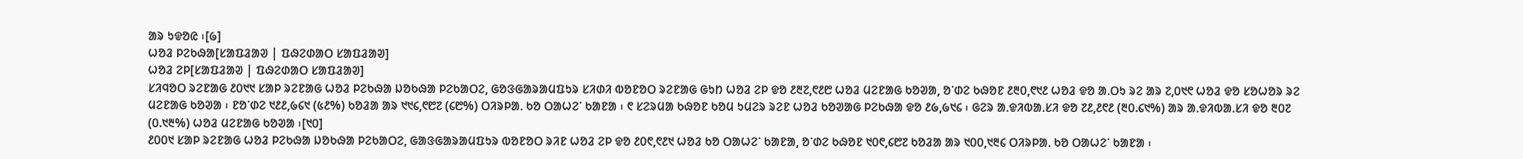ᱟᱨ ᱩᱫᱚᱭ ᱾[᱙]
ᱦᱚᱲ ᱞᱮᱠᱷᱟ[ᱥᱟᱯᱲᱟᱣ | ᱯᱷᱮᱰᱟᱛ ᱥᱟᱯᱲᱟᱣ]
ᱦᱚᱲ ᱮᱞ[ᱥᱟᱯᱲᱟᱣ | ᱯᱷᱮᱰᱟᱛ ᱥᱟᱯᱲᱟᱣ]
ᱥᱤᱧᱚᱛ ᱨᱮᱱᱟᱜ ᱒᱐᱑᱑ ᱥᱟᱞ ᱨᱮᱱᱟᱜ ᱦᱚᱲ ᱞᱮᱠᱷᱟ ᱡᱚᱠᱷᱟ ᱞᱮᱠᱟᱛᱮ, ᱜᱚᱝᱜᱟᱨᱟᱢᱯᱩᱨ ᱥᱤᱰᱤ ᱵᱚᱱᱚᱛ ᱨᱮᱱᱟᱜ ᱜᱩᱴ ᱦᱚᱲ ᱮᱞ ᱫᱚ ᱒᱓᱗,᱖᱒᱘ ᱦᱚᱲ ᱢᱮᱱᱟᱜ ᱠᱚᱣᱟ, ᱚᱸᱰᱮ ᱠᱷᱚᱱ ᱒᱓᱐,᱖᱑᱒ ᱦᱚᱲ ᱫᱚ ᱟᱹᱛᱩ ᱨᱮ ᱟᱨ ᱗,᱐᱑᱖ ᱦᱚᱲ ᱫᱚ ᱥᱚᱦᱚᱨ ᱨᱮ ᱢᱮᱱᱟᱜ ᱠᱚᱣᱟ ᱾ ᱱᱚᱸᱰᱮ ᱑᱒᱒,᱙᱔᱑ (᱕᱒%) ᱠᱚᱲᱟ ᱟᱨ ᱑᱑᱔,᱖᱘᱗ (᱔᱘%) ᱛᱤᱨᱞᱟᱹ ᱠᱚ ᱛᱟᱦᱮᱸ ᱠᱟᱱᱟ ᱾ ᱖ ᱥᱮᱨᱢᱟ ᱠᱷᱚᱱ ᱠᱚᱢ ᱩᱢᱮᱨ ᱨᱮᱱ ᱦᱚᱲ ᱠᱚᱣᱟᱜ ᱞᱮᱠᱷᱟ ᱫᱚ ᱒᱙,᱙᱑᱔ ᱾ ᱜᱮᱨ ᱟᱹᱫᱤᱵᱟᱹᱥᱤ ᱫᱚ ᱗᱒,᱒᱖᱒ (᱓᱐.᱔᱑%) ᱟᱨ ᱟᱹᱫᱤᱵᱟᱹᱥᱤ ᱫᱚ ᱓᱐᱗ (᱐.᱑᱓%) ᱦᱚᱲ ᱢᱮᱱᱟᱜ ᱠᱚᱣᱟ ᱾[᱑᱐]
᱒᱐᱐᱑ ᱥᱟᱞ ᱨᱮᱱᱟᱜ ᱦᱚᱲ ᱞᱮᱠᱷᱟ ᱡᱚᱠᱷᱟ ᱞᱮᱠᱟᱛᱮ, ᱜᱟᱝᱜᱟᱨᱟᱢᱯᱩᱨ ᱵᱚᱱᱚᱛ ᱨᱤᱱ ᱦᱚᱲ ᱮᱞ ᱫᱚ ᱒᱐᱖,᱖᱒᱑ ᱦᱚᱲ ᱠᱚ ᱛᱟᱦᱮᱸ ᱠᱟᱱᱟ, ᱚᱸᱰᱮ ᱠᱷᱚᱱ ᱑᱐᱖,᱔᱘᱗ ᱠᱚᱲᱟ ᱟᱨ ᱑᱐᱐,᱑᱓᱔ ᱛᱤᱨᱞᱟᱹ ᱠᱚ ᱛᱟᱦᱮᱸ ᱠᱟᱱᱟ ᱾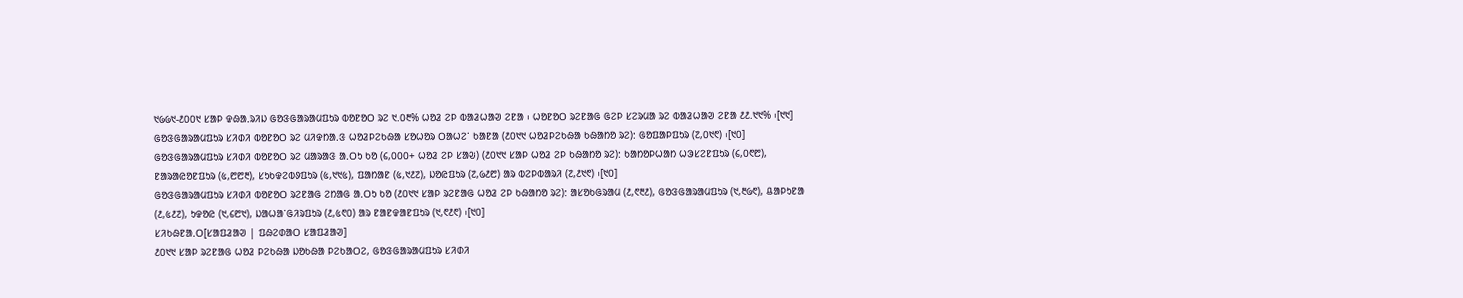᱑᱙᱙᱑-᱒᱐᱐᱑ ᱥᱟᱞ ᱫᱷᱟᱹᱨᱤᱡ ᱜᱚᱝᱜᱟᱨᱟᱢᱯᱩᱨ ᱵᱚᱱᱚᱛ ᱨᱮ ᱑.᱐᱓% ᱦᱚᱲ ᱮᱞ ᱵᱟᱲᱦᱟᱣ ᱮᱱᱟ ᱾ ᱦᱚᱱᱚᱛ ᱨᱮᱱᱟᱜ ᱜᱮᱞ ᱥᱮᱨᱢᱟ ᱨᱮ ᱵᱟᱲᱦᱟᱣ ᱮᱱᱟ ᱒᱒.᱑᱑% ᱾[᱑᱑]
ᱜᱚᱝᱜᱟᱨᱟᱢᱯᱩᱨ ᱥᱤᱰᱤ ᱵᱚᱱᱚᱛ ᱨᱮ ᱢᱤᱫᱴᱟᱹᱝ ᱦᱚᱲᱞᱮᱠᱷᱟ ᱥᱚᱦᱚᱨ ᱛᱟᱦᱮᱸ ᱠᱟᱱᱟ (᱒᱐᱑᱑ ᱦᱚᱲᱞᱮᱠᱷᱟ ᱠᱷᱟᱴᱚ ᱨᱮ): ᱜᱚᱯᱟᱞᱯᱩᱨ (᱗,᱐᱑᱖) ᱾[᱑᱐]
ᱜᱚᱝᱜᱟᱨᱟᱢᱯᱩᱨ ᱥᱤᱰᱤ ᱵᱚᱱᱚᱛ ᱨᱮ ᱢᱟᱨᱟᱝ ᱟᱹᱛᱩ ᱠᱚ (᱔,᱐᱐᱐+ ᱦᱚᱲ ᱮᱞ ᱥᱟᱶ) (᱒᱐᱑᱑ ᱥᱟᱞ ᱦᱚᱲ ᱮᱞ ᱠᱷᱟᱴᱚ ᱨᱮ): ᱠᱟᱴᱚᱞᱦᱟᱴ ᱦᱳᱥᱮᱱᱯᱩᱨ (᱔,᱐᱖᱘), ᱱᱟᱨᱟᱭᱚᱱᱯᱩᱨ (᱕,᱘᱘᱓), ᱥᱩᱠᱫᱮᱵᱽᱯᱩᱨ (᱕,᱑᱑᱕), ᱯᱟᱴᱟᱱ (᱕,᱑᱒᱗), ᱡᱚᱭᱯᱩᱨ (᱗,᱙᱒᱘) ᱟᱨ ᱵᱮᱞᱵᱟᱨᱤ (᱗,᱒᱑᱖) ᱾[᱑᱐]
ᱜᱚᱝᱜᱟᱨᱟᱢᱯᱩᱨ ᱥᱤᱰᱤ ᱵᱚᱱᱚᱛ ᱨᱮᱱᱟᱜ ᱮᱴᱟᱜ ᱟᱹᱛᱩ ᱠᱚ (᱒᱐᱑᱑ ᱥᱟᱞ ᱨᱮᱱᱟᱜ ᱦᱚᱲ ᱮᱞ ᱠᱷᱟᱴᱚ ᱨᱮ): ᱟᱥᱚᱠᱜᱨᱟᱢ (᱒,᱖᱓᱒), ᱜᱚᱝᱜᱟᱨᱟᱢᱯᱩᱨ (᱑,᱓᱙᱖), ᱪᱟᱞᱩᱱᱟ (᱒,᱕᱒᱗), ᱩᱫᱚᱭ (᱑,᱔᱘᱑), ᱡᱟᱦᱟᱸᱜᱤᱨᱯᱩᱨ (᱒,᱕᱖᱐) ᱟᱨ ᱱᱟᱱᱫᱟᱱᱯᱩᱨ (᱑,᱖᱒᱖) ᱾[᱑᱐]
ᱥᱤᱠᱷᱱᱟᱹᱛ[ᱥᱟᱯᱲᱟᱣ | ᱯᱷᱮᱰᱟᱛ ᱥᱟᱯᱲᱟᱣ]
᱒᱐᱑᱑ ᱥᱟᱞ ᱨᱮᱱᱟᱜ ᱦᱚᱲ ᱞᱮᱠᱷᱟ ᱡᱚᱠᱷᱟ ᱞᱮᱠᱟᱛᱮ, ᱜᱚᱝᱜᱟᱨᱟᱢᱯᱩᱨ ᱥᱤᱰᱤ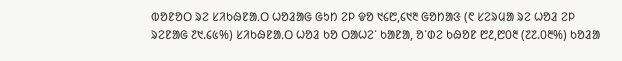ᱵᱚᱱᱚᱛ ᱨᱮ ᱥᱤᱠᱷᱱᱟᱹᱛ ᱦᱚᱲᱟᱜ ᱜᱩᱴ ᱮᱞ ᱫᱚ ᱑᱔᱘,᱔᱑᱓ ᱜᱚᱴᱟᱝ (᱖ ᱥᱮᱨᱢᱟ ᱨᱮ ᱦᱚᱲ ᱮᱞ ᱨᱮᱱᱟᱜ ᱗᱑.᱔᱕%) ᱥᱤᱠᱷᱱᱟᱹᱛ ᱦᱚᱲ ᱠᱚ ᱛᱟᱦᱮᱸ ᱠᱟᱱᱟ, ᱚᱸᱰᱮ ᱠᱷᱚᱱ ᱘᱒,᱘᱐᱓ (᱗᱗.᱐᱓%) ᱠᱚᱲᱟ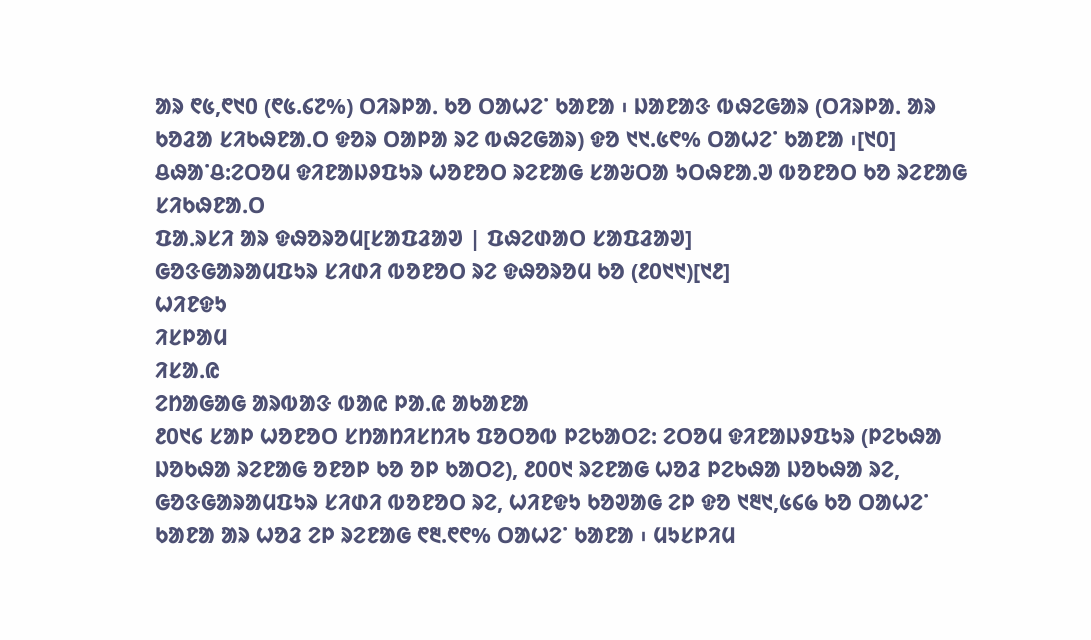ᱟᱨ ᱖᱕,᱖᱑᱐ (᱖᱕.᱔᱗%) ᱛᱤᱨᱞᱟᱹ ᱠᱚ ᱛᱟᱦᱮᱸ ᱠᱟᱱᱟ ᱾ ᱡᱟᱱᱟᱝ ᱵᱷᱮᱜᱟᱨ (ᱛᱤᱨᱞᱟᱹ ᱟᱨ ᱠᱚᱲᱟ ᱥᱤᱠᱷᱱᱟᱹᱛ ᱫᱚᱨ ᱛᱟᱞᱟ ᱨᱮ ᱵᱷᱮᱜᱟᱨ) ᱫᱚ ᱑᱑.᱕᱖% ᱛᱟᱦᱮᱸ ᱠᱟᱱᱟ ᱾[᱑᱐]
ᱪᱷᱟᱸᱪ:ᱮᱛᱚᱢ ᱫᱤᱱᱟᱡᱽᱯᱩᱨ ᱦᱚᱱᱚᱛ ᱨᱮᱱᱟᱜ ᱥᱟᱶᱛᱟ ᱩᱛᱷᱱᱟᱹᱣ ᱵᱚᱱᱚᱛ ᱠᱚ ᱨᱮᱱᱟᱜ ᱥᱤᱠᱷᱱᱟᱹᱛ
ᱯᱟᱹᱨᱥᱤ ᱟᱨ ᱫᱷᱚᱨᱚᱢ[ᱥᱟᱯᱲᱟᱣ | ᱯᱷᱮᱰᱟᱛ ᱥᱟᱯᱲᱟᱣ]
ᱜᱚᱝᱜᱟᱨᱟᱢᱯᱩᱨ ᱥᱤᱰᱤ ᱵᱚᱱᱚᱛ ᱨᱮ ᱫᱷᱚᱨᱚᱢ ᱠᱚ (᱒᱐᱑᱑)[᱑᱒]
ᱦᱤᱱᱫᱩ
ᱤᱥᱞᱟᱢ
ᱤᱥᱟᱹᱭ
ᱮᱴᱟᱜᱟᱜ ᱟᱨᱵᱟᱝ ᱵᱟᱭ ᱞᱟᱹᱭ ᱟᱠᱟᱱᱟ
᱒᱐᱑᱔ ᱥᱟᱞ ᱦᱚᱱᱚᱛ ᱥᱴᱟᱴᱤᱥᱴᱤᱠ ᱯᱚᱛᱚᱵ ᱞᱮᱠᱟᱛᱮ: ᱮᱛᱚᱢ ᱫᱤᱱᱟᱡᱽᱯᱩᱨ (ᱞᱮᱠᱷᱟ ᱡᱚᱠᱷᱟ ᱨᱮᱱᱟᱜ ᱚᱱᱚᱞ ᱠᱚ ᱚᱞ ᱠᱟᱛᱮ), ᱒᱐᱐᱑ ᱨᱮᱱᱟᱜ ᱦᱚᱲ ᱞᱮᱠᱷᱟ ᱡᱚᱠᱷᱟ ᱨᱮ, ᱜᱚᱝᱜᱟᱨᱟᱢᱯᱩᱨ ᱥᱤᱰᱤ ᱵᱚᱱᱚᱛ ᱨᱮ, ᱦᱤᱱᱫᱩ ᱠᱚᱣᱟᱜ ᱮᱞ ᱫᱚ ᱑᱓᱑,᱕᱔᱙ ᱠᱚ ᱛᱟᱦᱮᱸ ᱠᱟᱱᱟ ᱟᱨ ᱦᱚᱲ ᱮᱞ ᱨᱮᱱᱟᱜ ᱖᱓.᱖᱖% ᱛᱟᱦᱮᱸ ᱠᱟᱱᱟ ᱾ ᱢᱩᱥᱞᱤᱢ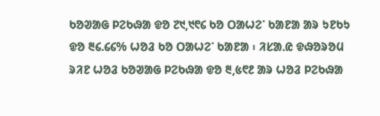ᱠᱚᱣᱟᱜ ᱞᱮᱠᱷᱟ ᱫᱚ ᱗᱑,᱑᱖᱔ ᱠᱚ ᱛᱟᱦᱮᱸ ᱠᱟᱱᱟ ᱟᱨ ᱩᱱᱠᱩ ᱫᱚ ᱓᱔.᱔᱔% ᱦᱚᱲ ᱠᱚ ᱛᱟᱦᱮᱸ ᱠᱟᱱᱟ ᱾ ᱤᱥᱟᱹᱭ ᱫᱷᱚᱨᱚᱢ ᱨᱤᱱ ᱦᱚᱲ ᱠᱚᱣᱟᱜ ᱞᱮᱠᱷᱟ ᱫᱚ ᱓,᱕᱖᱒ ᱟᱨ ᱦᱚᱲ ᱞᱮᱠᱷᱟ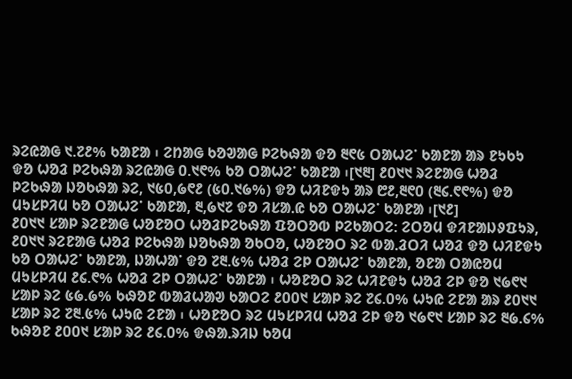ᱨᱮᱭᱟᱜ ᱑.᱗᱒% ᱠᱟᱱᱟ ᱾ ᱮᱴᱟᱜ ᱠᱚᱣᱟᱜ ᱞᱮᱠᱷᱟ ᱫᱚ ᱓᱖᱕ ᱛᱟᱦᱮᱸ ᱠᱟᱱᱟ ᱟᱨ ᱱᱩᱠᱩ ᱫᱚ ᱦᱚᱲ ᱞᱮᱠᱷᱟ ᱨᱮᱭᱟᱜ ᱐.᱑᱖% ᱠᱚ ᱛᱟᱦᱮᱸ ᱠᱟᱱᱟ ᱾[᱑᱓] ᱒᱐᱑᱑ ᱨᱮᱱᱟᱜ ᱦᱚᱲ ᱞᱮᱠᱷᱟ ᱡᱚᱠᱷᱟ ᱨᱮ, ᱑᱕᱐,᱙᱖᱒ (᱕᱐.᱑᱙%) ᱫᱚ ᱦᱤᱱᱫᱩ ᱟᱨ ᱘᱒,᱓᱖᱐ (᱓᱔.᱖᱖%) ᱫᱚ ᱢᱩᱥᱞᱤᱢ ᱠᱚ ᱛᱟᱦᱮᱸ ᱠᱟᱱᱟ, ᱓,᱙᱑᱗ ᱫᱚ ᱤᱥᱟᱹᱭ ᱠᱚ ᱛᱟᱦᱮᱸ ᱠᱟᱱᱟ ᱾[᱑᱒]
᱒᱐᱑᱑ ᱥᱟᱞ ᱨᱮᱱᱟᱜ ᱦᱚᱱᱚᱛ ᱦᱚᱲᱞᱮᱠᱷᱟ ᱯᱚᱛᱚᱵ ᱞᱮᱠᱟᱛᱮ: ᱮᱛᱚᱢ ᱫᱤᱱᱟᱡᱽᱯᱩᱨ, ᱒᱐᱑᱑ ᱨᱮᱱᱟᱜ ᱦᱚᱲ ᱞᱮᱠᱷᱟ ᱡᱚᱠᱷᱟ ᱚᱠᱛᱚ, ᱦᱚᱱᱚᱛ ᱨᱮ ᱵᱟᱹᱲᱛᱤ ᱦᱚᱲ ᱫᱚ ᱦᱤᱱᱫᱩ ᱠᱚ ᱛᱟᱦᱮᱸ ᱠᱟᱱᱟ, ᱡᱟᱦᱟᱸ ᱫᱚ ᱗᱓.᱕% ᱦᱚᱲ ᱮᱞ ᱛᱟᱦᱮᱸ ᱠᱟᱱᱟ, ᱚᱱᱟ ᱛᱟᱭᱚᱢ ᱢᱩᱥᱞᱤᱢ ᱒᱔.᱖% ᱦᱚᱲ ᱮᱞ ᱛᱟᱦᱮᱸ ᱠᱟᱱᱟ ᱾ ᱦᱚᱱᱚᱛ ᱨᱮ ᱦᱤᱱᱫᱩ ᱦᱚᱲ ᱮᱞ ᱫᱚ ᱑᱙᱖᱑ ᱥᱟᱞ ᱨᱮ ᱕᱙.᱙% ᱠᱷᱚᱱ ᱵᱟᱲᱦᱟᱣ ᱠᱟᱛᱮ ᱒᱐᱐᱑ ᱥᱟᱞ ᱨᱮ ᱗᱔.᱐% ᱦᱩᱭ ᱮᱱᱟ ᱟᱨ ᱒᱐᱑᱑ ᱥᱟᱞ ᱨᱮ ᱗᱓.᱕% ᱦᱩᱭ ᱮᱱᱟ ᱾ ᱦᱚᱱᱚᱛ ᱨᱮ ᱢᱩᱥᱞᱤᱢ ᱦᱚᱲ ᱮᱞ ᱫᱚ ᱑᱙᱖᱑ ᱥᱟᱞ ᱨᱮ ᱓᱙.᱔% ᱠᱷᱚᱱ ᱒᱐᱐᱑ ᱥᱟᱞ ᱨᱮ ᱒᱔.᱐% ᱫᱷᱟᱹᱨᱤᱡ ᱠᱚᱢ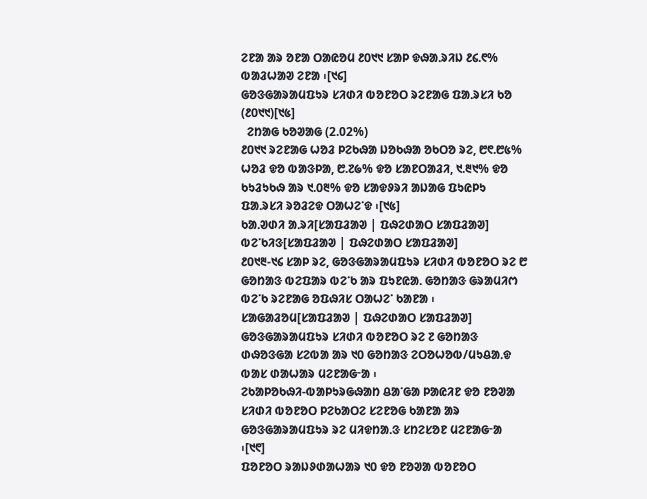ᱮᱱᱟ ᱟᱨ ᱚᱱᱟ ᱛᱟᱭᱚᱢ ᱒᱐᱑᱑ ᱥᱟᱞ ᱫᱷᱟᱹᱨᱤᱡ ᱒᱔.᱖% ᱵᱟᱲᱦᱟᱣ ᱮᱱᱟ ᱾[᱑᱔]
ᱜᱚᱝᱜᱟᱨᱟᱢᱯᱩᱨ ᱥᱤᱰᱤ ᱵᱚᱱᱚᱛ ᱨᱮᱱᱟᱜ ᱯᱟᱹᱨᱥᱤ ᱠᱚ (᱒᱐᱑᱑)[᱑᱕]
  ᱮᱴᱟᱜ ᱠᱚᱣᱟᱜ (2.02%)
᱒᱐᱑᱑ ᱨᱮᱱᱟᱜ ᱦᱚᱲ ᱞᱮᱠᱷᱟ ᱡᱚᱠᱷᱟ ᱚᱠᱛᱚ ᱨᱮ, ᱘᱖.᱘᱕% ᱦᱚᱲ ᱫᱚ ᱵᱟᱝᱞᱟ, ᱘.᱗᱙% ᱫᱚ ᱥᱟᱱᱛᱟᱲᱤ, ᱑.᱓᱑% ᱫᱚ ᱠᱩᱲᱩᱠᱷ ᱟᱨ ᱑.᱐᱓% ᱫᱚ ᱥᱟᱫᱽᱨᱤ ᱟᱡᱟᱜ ᱯᱩᱭᱞᱩ ᱯᱟᱹᱨᱥᱤ ᱨᱚᱲᱮᱫ ᱛᱟᱦᱮᱸᱫ ᱾[᱑᱕]
ᱠᱟᱹᱣᱰᱤ ᱟᱹᱨᱤ[ᱥᱟᱯᱲᱟᱣ | ᱯᱷᱮᱰᱟᱛ ᱥᱟᱯᱲᱟᱣ]
ᱵᱮᱸᱠᱤᱝ[ᱥᱟᱯᱲᱟᱣ | ᱯᱷᱮᱰᱟᱛ ᱥᱟᱯᱲᱟᱣ]
᱒᱐᱑᱓-᱑᱔ ᱥᱟᱞ ᱨᱮ, ᱜᱚᱝᱜᱟᱨᱟᱢᱯᱩᱨ ᱥᱤᱰᱤ ᱵᱚᱱᱚᱛ ᱨᱮ ᱘ ᱜᱚᱴᱟᱝ ᱵᱮᱯᱟᱨ ᱵᱮᱸᱠ ᱟᱨ ᱯᱩᱱᱭᱟᱹ ᱜᱚᱴᱟᱝ ᱜᱨᱟᱢᱤᱬ ᱵᱮᱸᱠ ᱨᱮᱱᱟᱜ ᱚᱯᱷᱤᱥ ᱛᱟᱦᱮᱸ ᱠᱟᱱᱟ ᱾
ᱥᱟᱜᱟᱲᱚᱢ[ᱥᱟᱯᱲᱟᱣ | ᱯᱷᱮᱰᱟᱛ ᱥᱟᱯᱲᱟᱣ]
ᱜᱚᱝᱜᱟᱨᱟᱢᱯᱩᱨ ᱥᱤᱰᱤ ᱵᱚᱱᱚᱛ ᱨᱮ ᱗ ᱜᱚᱴᱟᱝ ᱰᱷᱚᱝᱜᱟ ᱥᱮᱵᱟ ᱟᱨ ᱑᱐ ᱜᱚᱴᱟᱝ ᱮᱛᱚᱦᱚᱵ/ᱢᱩᱪᱟᱹᱫ ᱵᱟᱥ ᱰᱟᱦᱟᱨ ᱢᱮᱱᱟᱜᱼᱟ ᱾
ᱮᱠᱟᱞᱚᱠᱷᱤ-ᱵᱟᱞᱩᱨᱜᱷᱟᱴ ᱪᱟᱸᱜᱟ ᱞᱟᱭᱤᱱ ᱫᱚ ᱱᱚᱣᱟ ᱥᱤᱰᱤ ᱵᱚᱱᱚᱛ ᱞᱮᱠᱟᱛᱮ ᱥᱮᱱᱚᱜ ᱠᱟᱱᱟ ᱟᱨ ᱜᱚᱝᱜᱟᱨᱟᱢᱯᱩᱨ ᱨᱮ ᱢᱤᱫᱴᱟᱹᱝ ᱥᱴᱮᱥᱚᱱ ᱢᱮᱱᱟᱜᱼᱟ ᱾[᱑᱖]
ᱯᱚᱱᱚᱛ ᱨᱟᱡᱽᱰᱟᱦᱟᱨ ᱑᱐ ᱫᱚ ᱱᱚᱣᱟ ᱵᱚᱱᱚᱛ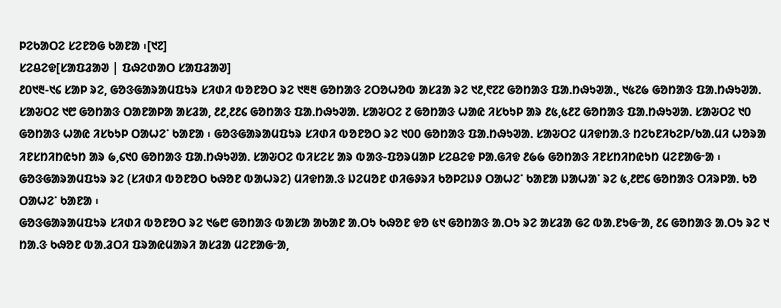ᱞᱮᱠᱟᱛᱮ ᱥᱮᱱᱚᱜ ᱠᱟᱱᱟ ᱾[᱑᱗]
ᱥᱮᱪᱮᱫ[ᱥᱟᱯᱲᱟᱣ | ᱯᱷᱮᱰᱟᱛ ᱥᱟᱯᱲᱟᱣ]
᱒᱐᱑᱓-᱑᱔ ᱥᱟᱞ ᱨᱮ, ᱜᱚᱝᱜᱟᱨᱟᱢᱯᱩᱨ ᱥᱤᱰᱤ ᱵᱚᱱᱚᱛ ᱨᱮ ᱑᱓᱓ ᱜᱚᱴᱟᱝ ᱮᱛᱚᱦᱚᱵ ᱟᱥᱲᱟ ᱨᱮ ᱑᱒,᱖᱗᱗ ᱜᱚᱴᱟᱝ ᱯᱟᱹᱴᱷᱩᱣᱟᱹ, ᱑᱕᱗᱙ ᱜᱚᱴᱟᱝ ᱯᱟᱹᱴᱷᱩᱣᱟᱹ ᱥᱟᱶᱛᱮ ᱑᱘ ᱜᱚᱴᱟᱝ ᱛᱟᱱᱟᱞᱟ ᱟᱥᱲᱟ, ᱒᱒,᱒᱒᱔ ᱜᱚᱴᱟᱝ ᱯᱟᱹᱴᱷᱩᱣᱟᱹ ᱥᱟᱶᱛᱮ ᱗ ᱜᱚᱴᱟᱝ ᱦᱟᱭ ᱤᱥᱠᱩᱞ ᱟᱨ ᱒᱕,᱕᱒᱗ ᱜᱚᱴᱟᱝ ᱯᱟᱹᱴᱷᱩᱣᱟᱹ ᱥᱟᱶᱛᱮ ᱑᱐ ᱜᱚᱴᱟᱝ ᱦᱟᱭ ᱤᱥᱠᱩᱞ ᱛᱟᱦᱮᱸ ᱠᱟᱱᱟ ᱾ ᱜᱚᱝᱜᱟᱨᱟᱢᱯᱩᱨ ᱥᱤᱰᱤ ᱵᱚᱱᱚᱛ ᱨᱮ ᱑᱐᱐ ᱜᱚᱴᱟᱝ ᱯᱟᱹᱴᱷᱩᱣᱟᱹ ᱥᱟᱶᱛᱮ ᱢᱤᱫᱴᱟᱹᱝ ᱴᱮᱠᱱᱤᱠᱮᱞ/ᱠᱟᱹᱢᱤ ᱦᱚᱨᱟ ᱤᱱᱥᱴᱤᱴᱭᱩᱴ ᱟᱨ ᱙,᱔᱑᱐ ᱜᱚᱴᱟᱝ ᱯᱟᱹᱴᱷᱩᱣᱟᱹ ᱥᱟᱶᱛᱮ ᱵᱤᱥᱮᱥ ᱟᱨ ᱵᱟᱝ-ᱯᱚᱨᱢᱟᱞ ᱥᱮᱪᱮᱫ ᱞᱟᱹᱜᱤᱫ ᱒᱙᱙ ᱜᱚᱴᱟᱝ ᱤᱱᱥᱴᱤᱴᱭᱩᱴ ᱢᱮᱱᱟᱜᱼᱟ ᱾ ᱜᱚᱝᱜᱟᱨᱟᱢᱯᱩᱨ ᱨᱮ (ᱥᱤᱰᱤ ᱵᱚᱱᱚᱛ ᱠᱷᱚᱱ ᱵᱟᱦᱨᱮ) ᱢᱤᱫᱴᱟᱹᱝ ᱡᱮᱢᱚᱱ ᱰᱤᱜᱽᱨᱤ ᱠᱚᱞᱮᱡᱽ ᱛᱟᱦᱮᱸ ᱠᱟᱱᱟ ᱡᱟᱦᱟᱸ ᱨᱮ ᱕,᱒᱘᱔ ᱜᱚᱴᱟᱝ ᱛᱤᱨᱞᱟᱹ ᱠᱚ ᱛᱟᱦᱮᱸ ᱠᱟᱱᱟ ᱾
ᱜᱚᱝᱜᱟᱨᱟᱢᱯᱩᱨ ᱥᱤᱰᱤ ᱵᱚᱱᱚᱛ ᱨᱮ ᱑᱙᱘ ᱜᱚᱴᱟᱝ ᱵᱟᱥᱟ ᱟᱠᱟᱱ ᱟᱹᱛᱩ ᱠᱷᱚᱱ ᱫᱚ ᱕᱑ ᱜᱚᱴᱟᱝ ᱟᱹᱛᱩ ᱨᱮ ᱟᱥᱲᱟ ᱜᱮ ᱵᱟᱹᱱᱩᱜᱼᱟ, ᱒᱔ ᱜᱚᱴᱟᱝ ᱟᱹᱛᱩ ᱨᱮ ᱑ ᱴᱟᱹᱝ ᱠᱷᱚᱱ ᱵᱟᱹᱲᱛᱤ ᱯᱨᱟᱭᱢᱟᱨᱤ ᱟᱥᱲᱟ ᱢᱮᱱᱟᱜᱼᱟ,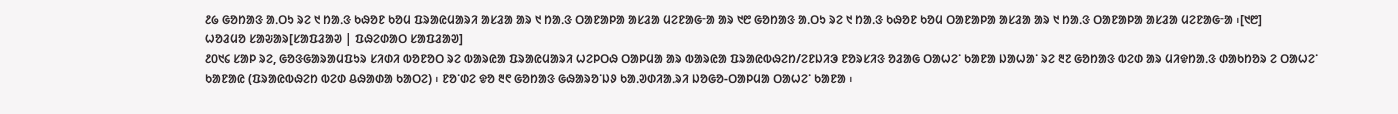᱒᱙ ᱜᱚᱴᱟᱝ ᱟᱹᱛᱩ ᱨᱮ ᱑ ᱴᱟᱹᱝ ᱠᱷᱚᱱ ᱠᱚᱢ ᱯᱨᱟᱭᱢᱟᱨᱤ ᱟᱥᱲᱟ ᱟᱨ ᱑ ᱴᱟᱹᱝ ᱛᱟᱱᱟᱞᱟ ᱟᱥᱲᱟ ᱢᱮᱱᱟᱜᱼᱟ ᱟᱨ ᱑᱘ ᱜᱚᱴᱟᱝ ᱟᱹᱛᱩ ᱨᱮ ᱑ ᱴᱟᱹᱝ ᱠᱷᱚᱱ ᱠᱚᱢ ᱛᱟᱱᱟᱞᱟ ᱟᱥᱲᱟ ᱟᱨ ᱑ ᱴᱟᱹᱝ ᱛᱟᱱᱟᱞᱟ ᱟᱥᱲᱟ ᱢᱮᱱᱟᱜᱼᱟ ᱾[᱑᱘]
ᱦᱚᱲᱢᱚ ᱥᱟᱶᱟᱨ[ᱥᱟᱯᱲᱟᱣ | ᱯᱷᱮᱰᱟᱛ ᱥᱟᱯᱲᱟᱣ]
᱒᱐᱑᱔ ᱥᱟᱞ ᱨᱮ, ᱜᱚᱝᱜᱟᱨᱟᱢᱯᱩᱨ ᱥᱤᱰᱤ ᱵᱚᱱᱚᱛ ᱨᱮ ᱵᱟᱨᱭᱟ ᱯᱨᱟᱭᱢᱟᱨᱤ ᱦᱮᱞᱛᱷ ᱛᱟᱞᱢᱟ ᱟᱨ ᱵᱟᱨᱭᱟ ᱯᱨᱟᱭᱵᱷᱮᱴ/ᱮᱱᱡᱤᱳ ᱱᱚᱨᱥᱤᱝ ᱚᱲᱟᱜ ᱛᱟᱦᱮᱸ ᱠᱟᱱᱟ ᱡᱟᱦᱟᱸ ᱨᱮ ᱓᱗ ᱜᱚᱴᱟᱝ ᱵᱮᱰ ᱟᱨ ᱢᱤᱫᱴᱟᱹᱝ ᱰᱟᱠᱴᱚᱨ ᱮ ᱛᱟᱦᱮᱸ ᱠᱟᱱᱟᱭ (ᱯᱨᱟᱭᱵᱷᱮᱴ ᱵᱮᱰ ᱪᱷᱟᱰᱟ ᱠᱟᱛᱮ) ᱾ ᱱᱚᱸᱰᱮ ᱫᱚ ᱓᱖ ᱜᱚᱴᱟᱝ ᱜᱷᱟᱨᱚᱸᱡᱽ ᱠᱟᱹᱣᱰᱤᱟᱹᱨᱤ ᱡᱚᱜᱚ-ᱛᱟᱞᱢᱟ ᱛᱟᱦᱮᱸ ᱠᱟᱱᱟ ᱾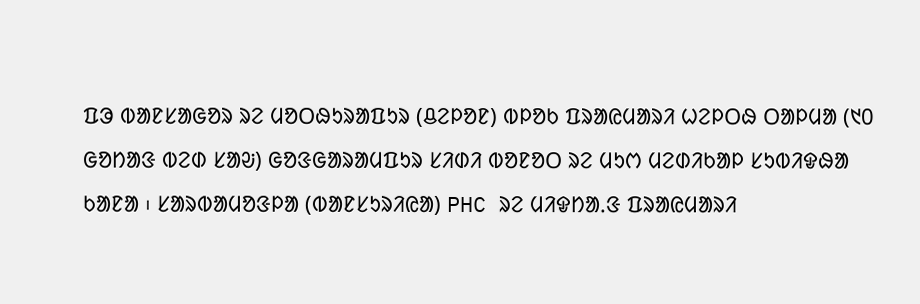ᱯᱳ ᱵᱟᱱᱥᱟᱜᱚᱨ ᱨᱮ ᱢᱚᱛᱷᱩᱨᱟᱯᱩᱨ (ᱪᱮᱞᱚᱱ) ᱵᱞᱚᱠ ᱯᱨᱟᱭᱢᱟᱨᱤ ᱦᱮᱞᱛᱷ ᱛᱟᱞᱢᱟ (᱑᱐ ᱜᱚᱴᱟᱝ ᱵᱮᱰ ᱥᱟᱶ) ᱜᱚᱝᱜᱟᱨᱟᱢᱯᱩᱨ ᱥᱤᱰᱤ ᱵᱚᱱᱚᱛ ᱨᱮ ᱢᱩᱬ ᱢᱮᱰᱤᱠᱟᱞ ᱥᱩᱵᱤᱫᱷᱟ ᱠᱟᱱᱟ ᱾ ᱥᱟᱨᱵᱟᱢᱚᱝᱞᱟ (ᱵᱟᱱᱥᱩᱨᱤᱭᱟ) PHC ᱨᱮ ᱢᱤᱫᱴᱟᱹᱝ ᱯᱨᱟᱭᱢᱟᱨᱤ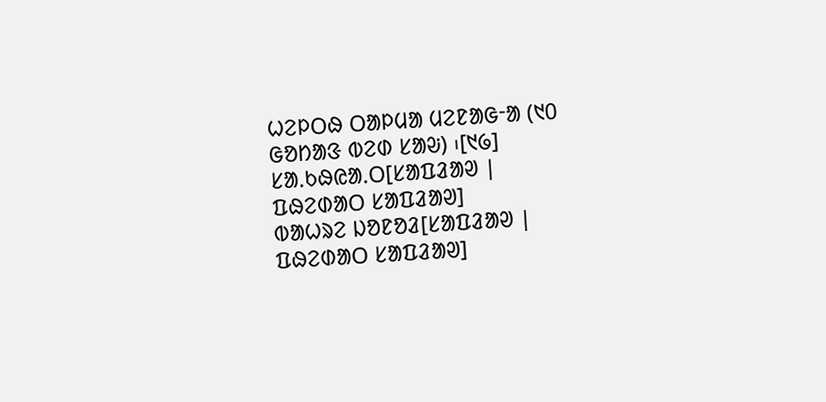ᱦᱮᱞᱛᱷ ᱛᱟᱞᱢᱟ ᱢᱮᱱᱟᱜᱼᱟ (᱑᱐ ᱜᱚᱴᱟᱝ ᱵᱮᱰ ᱥᱟᱶ) ᱾[᱑᱙]
ᱥᱟᱹᱠᱷᱭᱟᱹᱛ[ᱥᱟᱯᱲᱟᱣ | ᱯᱷᱮᱰᱟᱛ ᱥᱟᱯᱲᱟᱣ]
ᱵᱟᱦᱨᱮ ᱡᱚᱱᱚᱲ[ᱥᱟᱯᱲᱟᱣ | ᱯᱷᱮᱰᱟᱛ ᱥᱟᱯᱲᱟᱣ]